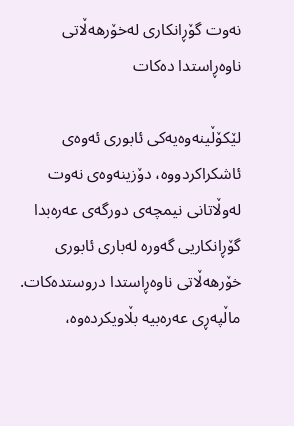نه‌وت گۆڕانكاری‌ له‌خۆرهه‌ڵاتی‌ ناوه‌ڕاستدا ده‌كات

لێكۆڵینه‌وه‌یه‌كی‌ ئابوری‌ ئه‌وه‌ی‌ ئاشكراكردووه‌، دۆزینه‌وه‌ی‌ نه‌وت له‌وڵاتانی‌ نیمچه‌ی‌ دورگه‌ی‌ عه‌ره‌بدا گۆڕانكاریی‌ گه‌وره‌ له‌باری‌ ئابوری‌ خۆرهه‌ڵاتی‌ ناوه‌ڕاستدا دروستده‌كات.
ماڵپه‌ڕی‌ عه‌ره‌بیه‌ بڵاویكرده‌وه‌،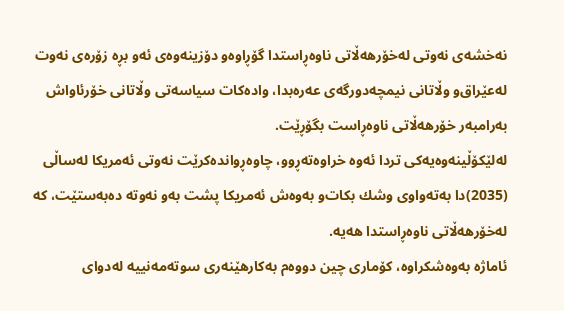نه‌خشه‌ی‌ نه‌وتی‌ له‌خۆرهه‌ڵاتی‌ ناوه‌ڕاستدا گۆڕاوه‌‌و دۆزینه‌وه‌ی‌ ئه‌و بڕه‌ زۆره‌ی‌ نه‌وت له‌عێراق‌و وڵاتانی‌ نیمچه‌دورگه‌ی‌ عه‌ره‌بدا، واده‌كات سیاسه‌تی‌ وڵاتانی‌ خۆرئاواش به‌رامبه‌ر خۆرهه‌ڵاتی‌ ناوه‌ڕاست بگۆڕێت.
له‌لێكۆڵینه‌وه‌یه‌كی‌ تردا ئه‌وه‌ خراوه‌ته‌ڕوو، چاوه‌ڕوانده‌كرێت نه‌وتی‌ ئه‌مریكا له‌ساڵی‌ (2035)دا به‌ته‌واوی‌ وشك بكات‌و به‌وه‌ش ئه‌مریكا پشت به‌و نه‌وته‌ ده‌به‌ستێت، كه‌ له‌خۆرهه‌ڵاتی‌ ناوه‌ڕاستدا هه‌یه‌.
ئاماژه‌ به‌وه‌شكراوه‌، كۆماری‌ چین دووه‌م به‌كارهێنه‌ری‌ سوته‌مه‌نییه‌ له‌دوای‌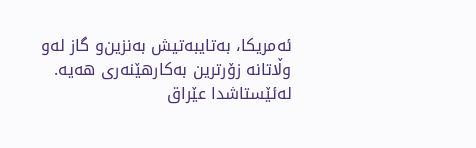ئه‌مریكا، به‌تایبه‌تیش به‌نزین‌و گاز له‌و وڵاتانه‌ زۆرترین به‌كارهێنه‌ری‌ هه‌یه‌.
له‌ئێستاشدا عێراق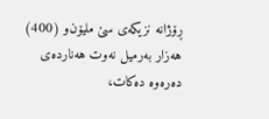ڕۆژانه‌ نزیكه‌ی‌ سێ‌ ملیۆن‌و (400) هه‌زار به‌رمیل نه‌وت هه‌نارده‌ی‌ ده‌ره‌وه‌ ده‌كات،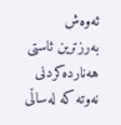ئه‌وه‌ش به‌رزترین ئاستی‌ هه‌نارده‌كردنی‌ نه‌وته‌ كه‌ له‌ساڵی‌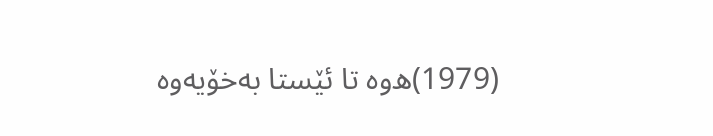(1979)ه‌وه‌ تا ئێستا به‌خۆیه‌وه‌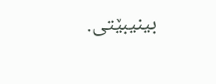بینیبێتی‌.